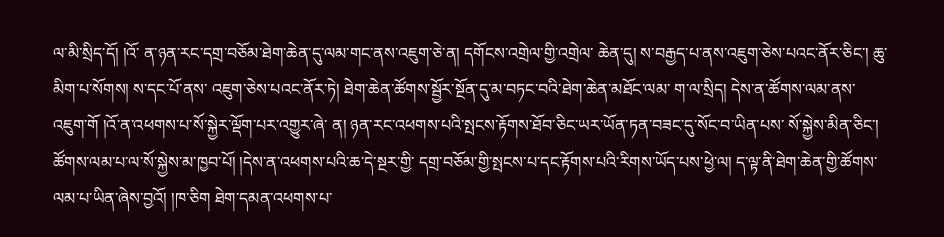ལ་མི་སྲིད་དོ། །འོ་ ན་ཉན་རང་དགྲ་བཅོམ་ཐེག་ཆེན་དུ་ལམ་གང་ནས་འཇུག་ཅེ་ན། དགོངས་འགྲེལ་གྱི་འགྲེལ་ ཆེན་དུ། ས་བརྒྱད་པ་ནས་འཇུག་ཅེས་པའང་ནོར་ཅིང་། ཆུ་མིག་པ་སོགས། ས་དང་པོ་ནས་ འཇུག་ཅེས་པའང་ནོར་ཏེ། ཐེག་ཆེན་ཚོགས་སྦྱོར་སྔོན་དུ་མ་བཏང་བའི་ཐེག་ཆེན་མཐོང་ལམ་ ག་ལ་སྲིད། དེས་ན་ཚོགས་ལམ་ནས་འཇུག་གོ །འོ་ན་འཕགས་པ་སོ་སྐྱེར་ལྡོག་པར་འགྱུར་ཞེ་ ན། ཉན་རང་འཕགས་པའི་སྤངས་རྟོགས་ཐོབ་ཅིང་ཡར་ཡོན་ཏན་བཟང་དུ་སོང་བ་ཡིན་པས་ སོ་སྐྱེས་མིན་ཅིང་། ཚོགས་ལམ་པ་ལ་སོ་སྐྱེས་མ་ཁྱབ་པོ། །དེས་ན་འཕགས་པའི་ཆ་དེ་སྔར་གྱི་ དགྲ་བཅོམ་གྱི་སྤངས་པ་དང་རྟོགས་པའི་རིགས་ཡོད་པས་ཕྱེ་ལ། ད་ལྟ་ནི་ཐེག་ཆེན་གྱི་ཚོགས་ ལམ་པ་ཡིན་ཞེས་བྱའོ། །ཁ་ཅིག ཐེག་དམན་འཕགས་པ་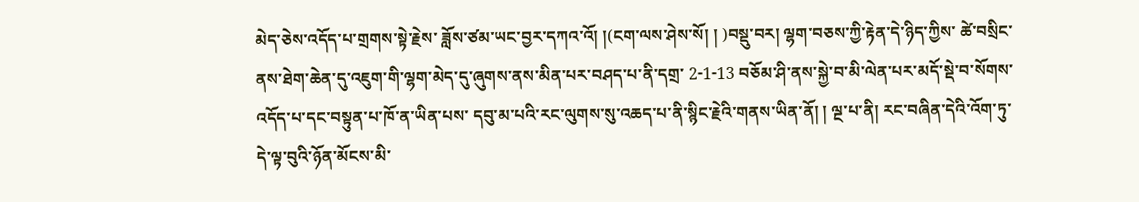མེད་ཅེས་འདོད་པ་གྲགས་སྟེ་རྗེས་ ཟློས་ཙམ་ཡང་བྱར་དཀའ་འོ། །(ངག་ལས་ཤེས་སོ། ། )བསྡུ་བར། ལྷག་བཅས་ཀྱི་རྟེན་དེ་ཉིད་ཀྱིས་ ཚེ་བསྲིང་ནས་ཐེག་ཆེན་དུ་འཇུག་གི་ལྷག་མེད་དུ་ཞུགས་ནས་མིན་པར་བཤད་པ་ནི་དགྲ་ 2-1-13 བཅོམ་ཤི་ནས་སྐྱེ་བ་མི་ལེན་པར་མདོ་སྡེ་བ་སོགས་འདོད་པ་དང་བསྟུན་པ་ཁོ་ན་ཡིན་པས་ དབུ་མ་པའི་རང་ལུགས་སུ་འཆད་པ་ནི་སྙིང་རྗེའི་གནས་ཡིན་ནོ། ། ལྔ་པ་ནི། རང་བཞིན་དེའི་འོག་ཏུ་དེ་ལྟ་བུའི་ཉོན་མོངས་མི་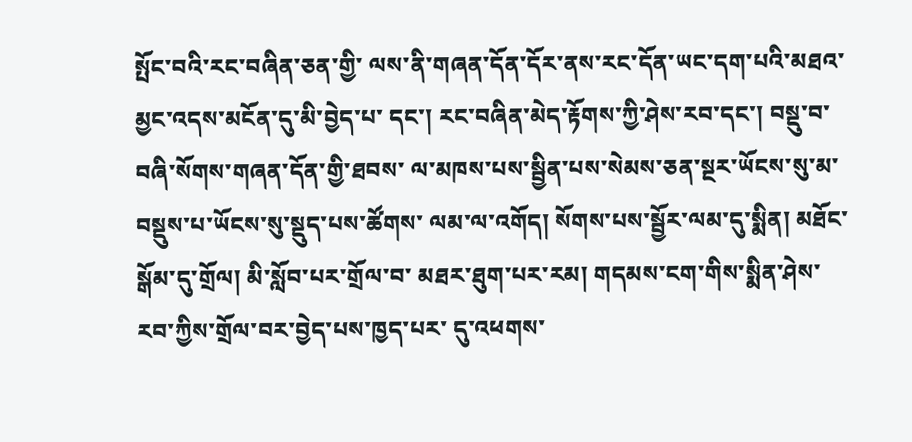སྤོང་བའི་རང་བཞིན་ཅན་གྱི་ ལས་ནི་གཞན་དོན་དོར་ནས་རང་དོན་ཡང་དག་པའི་མཐའ་མྱང་འདས་མངོན་དུ་མི་བྱེད་པ་ དང་། རང་བཞིན་མེད་རྟོགས་ཀྱི་ཤེས་རབ་དང་། བསྡུ་བ་བཞི་སོགས་གཞན་དོན་གྱི་ཐབས་ ལ་མཁས་པས་སྦྱིན་པས་སེམས་ཅན་སྔར་ཡོངས་སུ་མ་བསྡུས་པ་ཡོངས་སུ་སྡུད་པས་ཚོགས་ ལམ་ལ་འགོད། སོགས་པས་སྦྱོར་ལམ་དུ་སྨིན། མཐོང་སྒོམ་དུ་གྲོལ། མི་སློབ་པར་གྲོལ་བ་ མཐར་ཐུག་པར་རམ། གདམས་ངག་གིས་སྨིན་ཤེས་རབ་ཀྱིས་གྲོལ་བར་བྱེད་པས་ཁྱད་པར་ དུ་འཕགས་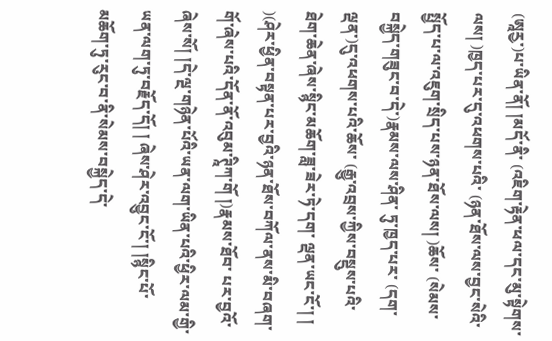(ཨཱརྱ་)པ་ཡིན་ནོ། །མདོ་ནི་ (འཇིག་རྟེན་ཕལ་དང་མུ་སྟེགས་ལས། )ཁྱད་པར་དུ་འཕགས་པའི་ (ཉན་ཐོས་ལས་བྱང་སེའི་སྤྱོད་པ་ལ་འཇུག་སྲིད་པས་ཉན་ཐོས་ལས། )ཆོས་ (སེམས་བསྐྱེད་གཟུང་བ་དེ་)རྣམས་ལས་ཤིན་ ཏུ་ཁྱད་པར་ (དག་ལྡན་)དུ་འཕགས་པའི་ཆོས་ (རྒྱུ་འབྲས་ཀྱིས་བསྡུས་པའི་ཐེག་ཆེན་ཞེས་སྙིང་མཆོག་ཟླ་ཟེར་ཏེ་དག་ ལྡན་ཡང་ངོ་། ། )(ཤེར་ཕྱིན་བསྟན་པར་བྱའི་ཉན་ཐོས་བཀོལ་ནས་མི་བཞག་གོ་ཞེས་པའི་དོན་ནོ་འབུམ་ཊཱིཀ་གོ །)རྣམས་ཐོབ་ པར་བྱའོ་ཞེས་སོ། །དེ་ལྔ་གཉེན་པོའི་ཡན་ལག་ཡིན་པའི་ཕྱིར་ལམ་གྱི་ཡན་ལག་ཏུ་བརྗོད་དོ། ། ཞེས་ཤེར་འབྱུང་ངོ་། །སྙིང་པོ་མཆོག་ཏུ་རུང་བ་ནི་སེམས་བསྐྱེད་དེ་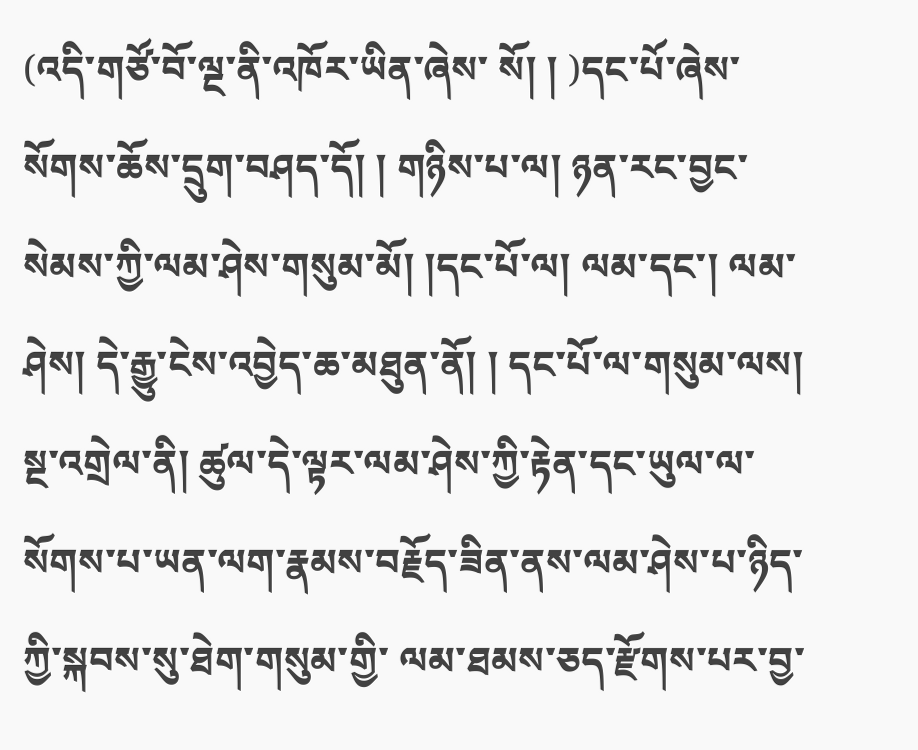(འདི་གཙོ་བོ་ལྔ་ནི་འཁོར་ཡིན་ཞེས་ སོ། ། )དང་པོ་ཞེས་སོགས་ཆོས་དྲུག་བཤད་དོ། ། གཉིས་པ་ལ། ཉན་རང་བྱང་སེམས་ཀྱི་ལམ་ཤེས་གསུམ་མོ། །དང་པོ་ལ། ལམ་དང་། ལམ་ཤེས། དེ་རྒྱུ་ངེས་འབྱེད་ཆ་མཐུན་ནོ། ། དང་པོ་ལ་གསུམ་ལས། སྔ་འགྲེལ་ནི། ཚུལ་དེ་ལྟར་ལམ་ཤེས་ཀྱི་རྟེན་དང་ཡུལ་ལ་ སོགས་པ་ཡན་ལག་རྣམས་བརྗོད་ཟིན་ནས་ལམ་ཤེས་པ་ཉིད་ཀྱི་སྐབས་སུ་ཐེག་གསུམ་གྱི་ ལམ་ཐམས་ཅད་རྫོགས་པར་བྱ་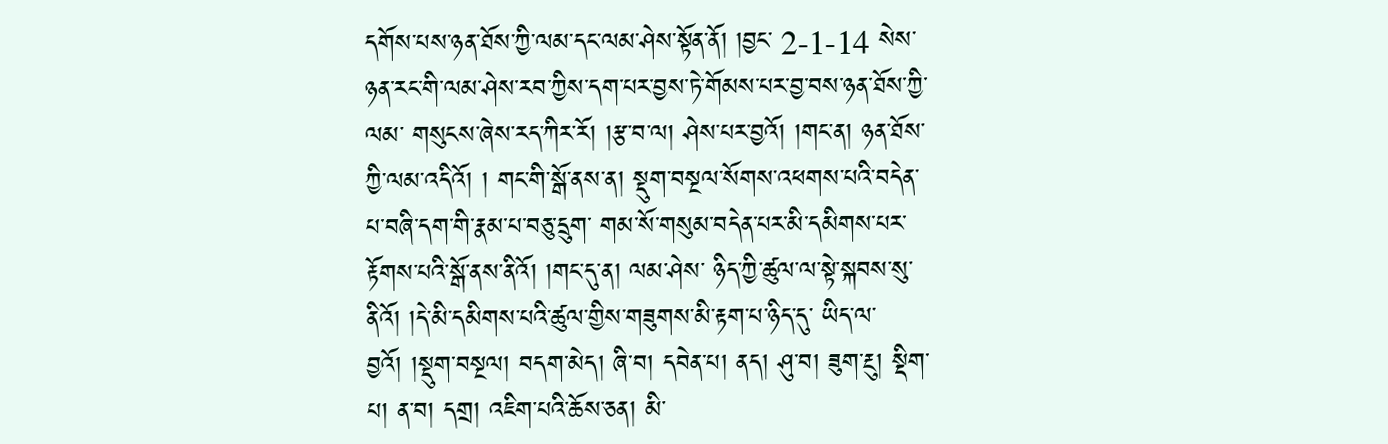དགོས་པས་ཉན་ཐོས་ཀྱི་ལམ་དང་ལམ་ཤེས་སྟོན་ནོ། །བྱང་ 2-1-14 སེས་ཉན་རང་གི་ལམ་ཤེས་རབ་ཀྱིས་དག་པར་བྱས་ཏེ་གོམས་པར་བྱ་བས་ཉན་ཐོས་ཀྱི་ལམ་ གསུངས་ཞེས་རད་ཀིར་རོ། །རྩ་བ་ལ། ཤེས་པར་བྱའོ། །གང་ན། ཉན་ཐོས་ཀྱི་ལམ་འདིའོ། ། གང་གི་སྒོ་ནས་ན། སྡུག་བསྔལ་སོགས་འཕགས་པའི་བདེན་པ་བཞི་དག་གི་རྣམ་པ་བཅུ་དྲུག་ གམ་སོ་གསུམ་བདེན་པར་མི་དམིགས་པར་རྟོགས་པའི་སྒོ་ནས་ནིའོ། །གང་དུ་ན། ལམ་ཤེས་ ཉིད་ཀྱི་ཚུལ་ལ་སྟེ་སྐབས་སུ་ནིའོ། །དེ་མི་དམིགས་པའི་ཚུལ་གྱིས་གཟུགས་མི་རྟག་པ་ཉིད་དུ་ ཡིད་ལ་བྱའོ། །སྡུག་བསྔལ། བདག་མེད། ཞི་བ། དབེན་པ། ནད། ཤུ་བ། ཟུག་རྔུ། སྡིག་པ། ན་བ། དགྲ། འཇིག་པའི་ཆོས་ཅན། མི་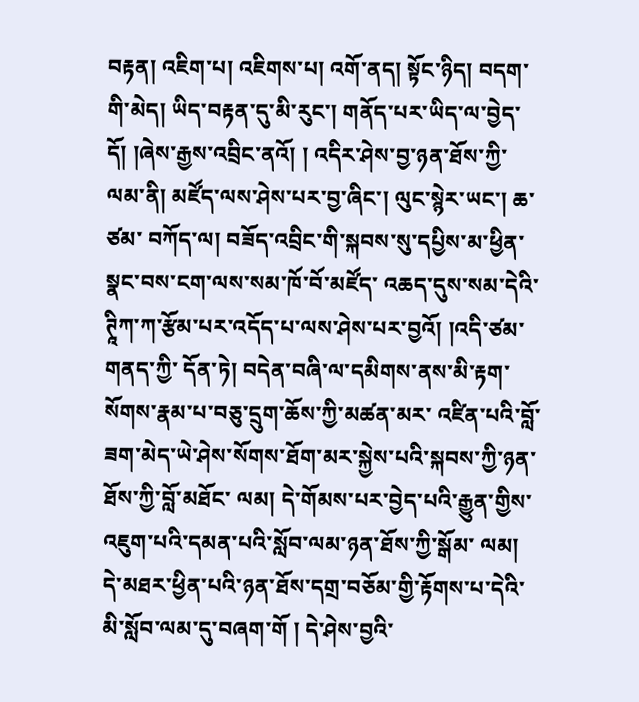བརྟན། འཇིག་པ། འཇིགས་པ། འགོ་ནད། སྟོང་ཉིད། བདག་གི་མེད། ཡིད་བརྟན་དུ་མི་རུང་། གནོད་པར་ཡིད་ལ་བྱེད་དོ། །ཞེས་རྒྱས་འབྲིང་ནའོ། ། འདིར་ཤེས་བྱ་ཉན་ཐོས་ཀྱི་ལམ་ནི། མཛོད་ལས་ཤེས་པར་བྱ་ཞིང་། ལུང་སྙེར་ཡང་། ཆ་ཙམ་ བཀོད་ལ། བཟོད་འབྲིང་གི་སྐབས་སུ་དཔྱིས་མ་ཕྱིན་སྣང་བས་ངག་ལས་སམ་ཁོ་བོ་མཛོད་ འཆད་དུས་སམ་དེའི་ཊཱིཀ་ཀ་རྩོམ་པར་འདོད་པ་ལས་ཤེས་པར་བྱའོ། །འདི་ཙམ་གནད་ཀྱི་ དོན་ཏེ། བདེན་བཞི་ལ་དམིགས་ནས་མི་རྟག་སོགས་རྣམ་པ་བཅུ་དྲུག་ཆོས་ཀྱི་མཚན་མར་ འཛིན་པའི་བློ་ཟག་མེད་ཡེ་ཤེས་སོགས་ཐོག་མར་སྐྱེས་པའི་སྐབས་ཀྱི་ཉན་ཐོས་ཀྱི་བློ་མཐོང་ ལམ། དེ་གོམས་པར་བྱེད་པའི་རྒྱུན་གྱིས་འཇུག་པའི་དམན་པའི་སློབ་ལམ་ཉན་ཐོས་ཀྱི་སྒོམ་ ལམ། དེ་མཐར་ཕྱིན་པའི་ཉན་ཐོས་དགྲ་བཅོམ་གྱི་རྟོགས་པ་དེའི་མི་སློབ་ལམ་དུ་བཞག་གོ ། དེ་ཤེས་བྱའི་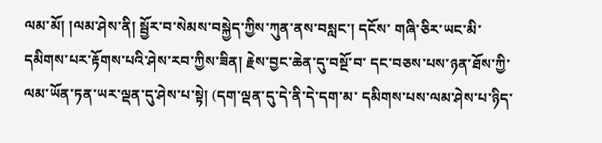ལམ་མོ། །ལམ་ཤེས་ནི། སྦྱོར་བ་སེམས་བསྐྱེད་ཀྱིས་ཀུན་ནས་བསླང་། དངོས་ གཞི་ཅིར་ཡང་མི་དམིགས་པར་རྟོགས་པའི་ཤེས་རབ་ཀྱིས་ཟིན། རྗེས་བྱང་ཆེན་དུ་བསྔོ་བ་ དང་བཅས་པས་ཉན་ཐོས་ཀྱི་ལམ་ཡོན་ཏན་ཡར་ལྡན་དུ་ཤེས་པ་སྟེ། (དག་ལྡན་དུ་དེ་ནི་དེ་དག་མ་ དམིགས་པས་ལམ་ཤེས་པ་ཉིད་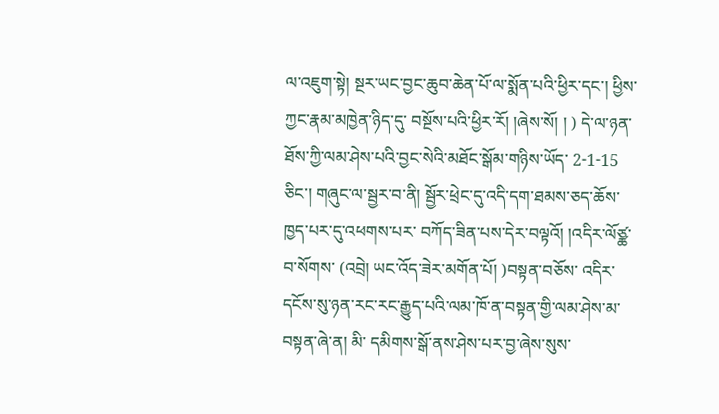ལ་འཇུག་སྟེ། སྔར་ཡང་བྱང་ཆུབ་ཆེན་པོ་ལ་སྨོན་པའི་ཕྱིར་དང་། ཕྱིས་ཀྱང་རྣམ་མཁྱེན་ཉིད་དུ་ བསྔོས་པའི་ཕྱིར་རོ། །ཞེས་སོ། ། ) དེ་ལ་ཉན་ཐོས་ཀྱི་ལམ་ཤེས་པའི་བྱང་སེའི་མཐོང་སྒོམ་གཉིས་ཡོད་ 2-1-15 ཅིང་། གཞུང་ལ་སྦྱར་བ་ནི། སྦྱོར་ཕྲེང་དུ་འདི་དག་ཐམས་ཅད་ཆོས་ཁྱད་པར་དུ་འཕགས་པར་ བཀོད་ཟིན་པས་དེར་བལྟའོ། །འདིར་ལོཙྪ་བ་སོགས་ (འབྲེ། ཡང་འོད་ཟེར་མགོན་པོ། )བསྟན་བཅོས་ འདིར་དངོས་སུ་ཉན་རང་རང་རྒྱུད་པའི་ལམ་ཁོ་ན་བསྟན་གྱི་ལམ་ཤེས་མ་བསྟན་ཞེ་ན། མི་ དམིགས་སྒོ་ནས་ཤེས་པར་བྱ་ཞེས་སུས་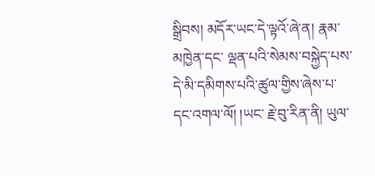སྒྲིབས། མདོར་ཡང་དེ་ལྟའོ་ཞེ་ན། རྣམ་མཁྱེན་དང་ ལྡན་པའི་སེམས་བསྐྱེད་པས་དེ་མི་དམིགས་པའི་ཚུལ་གྱིས་ཞེས་པ་དང་འགལ་ལོ། །ཡང་ རྗེ་བུ་རིན་ནི། ཡུལ་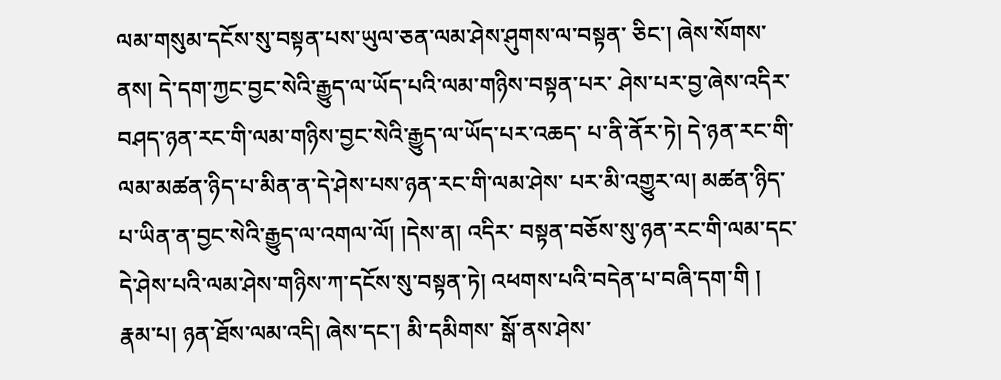ལམ་གསུམ་དངོས་སུ་བསྟན་པས་ཡུལ་ཅན་ལམ་ཤེས་ཤུགས་ལ་བསྟན་ ཅིང་། ཞེས་སོགས་ནས། དེ་དག་ཀྱང་བྱང་སེའི་རྒྱུད་ལ་ཡོད་པའི་ལམ་གཉིས་བསྟན་པར་ ཤེས་པར་བྱ་ཞེས་འདིར་བཤད་ཉན་རང་གི་ལམ་གཉིས་བྱང་སེའི་རྒྱུད་ལ་ཡོད་པར་འཆད་ པ་ནི་ནོར་ཏེ། དེ་ཉན་རང་གི་ལམ་མཚན་ཉིད་པ་མིན་ན་དེ་ཤེས་པས་ཉན་རང་གི་ལམ་ཤེས་ པར་མི་འགྱུར་ལ། མཚན་ཉིད་པ་ཡིན་ན་བྱང་སེའི་རྒྱུད་ལ་འགལ་ལོ། །དེས་ན། འདིར་ བསྟན་བཅོས་སུ་ཉན་རང་གི་ལམ་དང་དེ་ཤེས་པའི་ལམ་ཤེས་གཉིས་ཀ་དངོས་སུ་བསྟན་ཏེ། འཕགས་པའི་བདེན་པ་བཞི་དག་གི ། རྣམ་པ། ཉན་ཐོས་ལམ་འདི། ཞེས་དང་། མི་དམིགས་ སྒོ་ནས་ཤེས་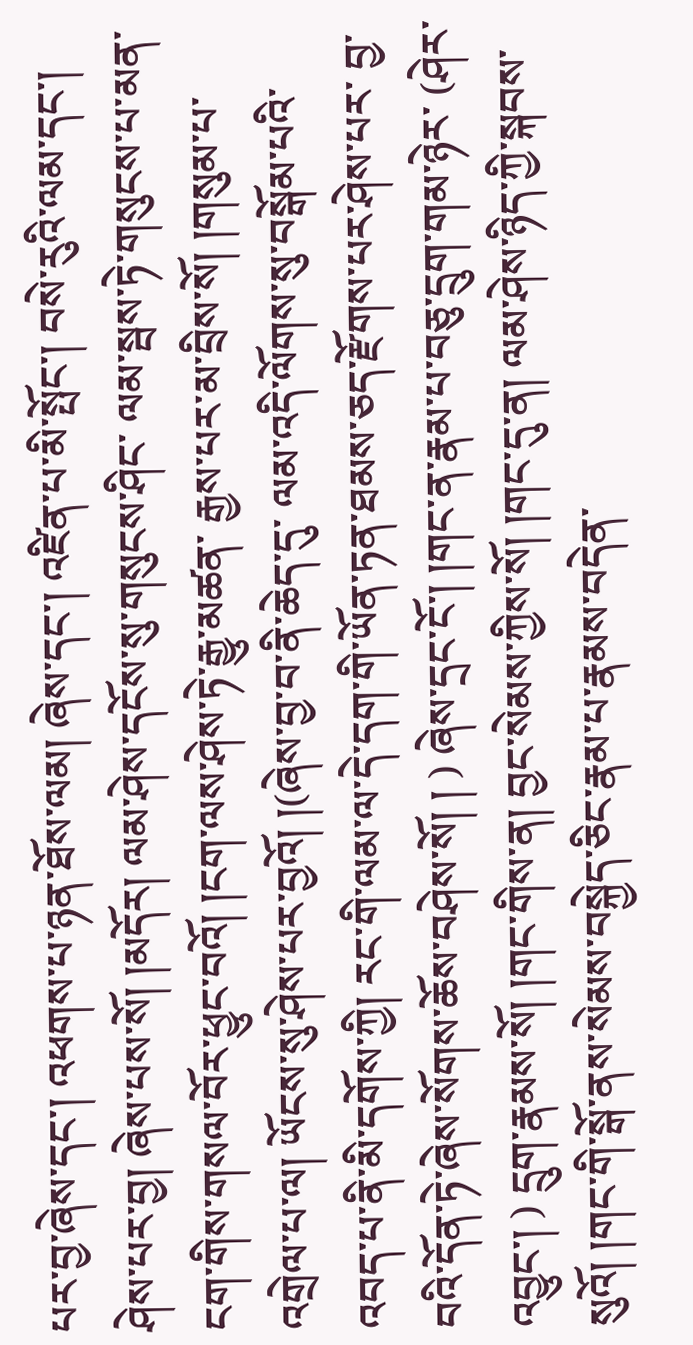པར་བྱ་ཞེས་དང་། འཕགས་པ་ཉན་ཐོས་ལམ། ཞེས་དང་། འཛིན་པ་མི་སྤོང་། བསེ་རུའི་ལམ་དང་། ཤེས་པར་བྱ། ཞེས་པས་སོ། །མདོར། ལམ་ཤེས་དངོས་སུ་གསུངས་ཤིང་ ལམ་སྦས་ཏེ་གསུངས་པ་མན་ངག་གིས་གསལ་བོར་ཕྱུང་བའོ། །ངག་ལས་ཤེས་ཏེ་རྒྱུ་མཚན་ རྒྱས་པར་མ་བྲིས་སོ། །གསུམ་པ་འགྲེལ་པ་ལ། ཡོངས་སུ་ཤེས་པར་བྱའོ། །(ཞེས་བྱ་བ་ནི་ཆེད་དུ་ ལམ་འདི་ལོགས་སུ་བསྒོམ་པའི་འབད་པ་ནི་མི་དགོས་ཀྱི། རང་གི་ལམ་ལ་དེ་དག་གི་ཡོན་ཏན་ཐམས་ཅད་རྫོགས་པར་ཤེས་པར་ བྱ་བའི་དོན་ཏེ་ཞེས་སོགས་ཆོས་བཤེས་སོ། ། ) ཞེས་དྲང་ངོ་། །གང་ན་རྣམ་པ་བཅུ་དྲུག་གམ་ཉེར་ (ཤེར་འབྱུང་། ) དྲུག་རྣམས་སོ། །གང་གིས་ན། བྱང་སེམས་ཀྱིས་སོ། །གང་དུ་ན། ལམ་ཤེས་ཉིད་ཀྱི་སྐབས་ སུའོ། །གང་གི་སྒོ་ནས་སེམས་བསྐྱེད་ཅིང་རྣམ་པ་རྣམས་བདེན་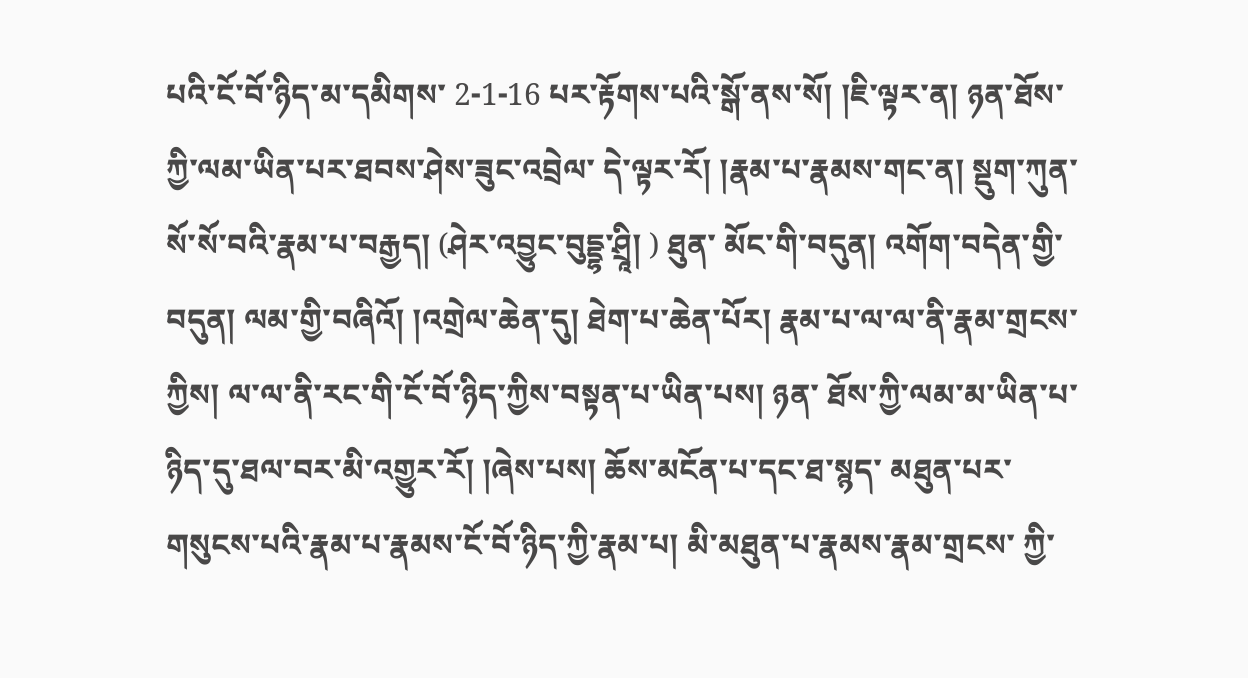པའི་ངོ་བོ་ཉིད་མ་དམིགས་ 2-1-16 པར་རྟོགས་པའི་སྒོ་ནས་སོ། །ཇི་ལྟར་ན། ཉན་ཐོས་ཀྱི་ལམ་ཡིན་པར་ཐབས་ཤེས་ཟུང་འབྲེལ་ དེ་ལྟར་རོ། །རྣམ་པ་རྣམས་གང་ན། སྡུག་ཀུན་སོ་སོ་བའི་རྣམ་པ་བརྒྱད། (ཤེར་འབྱུང་བུདྡྷ་ཤྲཱི། ) ཐུན་ མོང་གི་བདུན། འགོག་བདེན་གྱི་བདུན། ལམ་གྱི་བཞིའོ། །འགྲེལ་ཆེན་དུ། ཐེག་པ་ཆེན་པོར། རྣམ་པ་ལ་ལ་ནི་རྣམ་གྲངས་ཀྱིས། ལ་ལ་ནི་རང་གི་ངོ་བོ་ཉིད་ཀྱིས་བསྟན་པ་ཡིན་པས། ཉན་ ཐོས་ཀྱི་ལམ་མ་ཡིན་པ་ཉིད་དུ་ཐལ་བར་མི་འགྱུར་རོ། །ཞེས་པས། ཆོས་མངོན་པ་དང་ཐ་སྙད་ མཐུན་པར་གསུངས་པའི་རྣམ་པ་རྣམས་ངོ་བོ་ཉིད་ཀྱི་རྣམ་པ། མི་མཐུན་པ་རྣམས་རྣམ་གྲངས་ ཀྱི་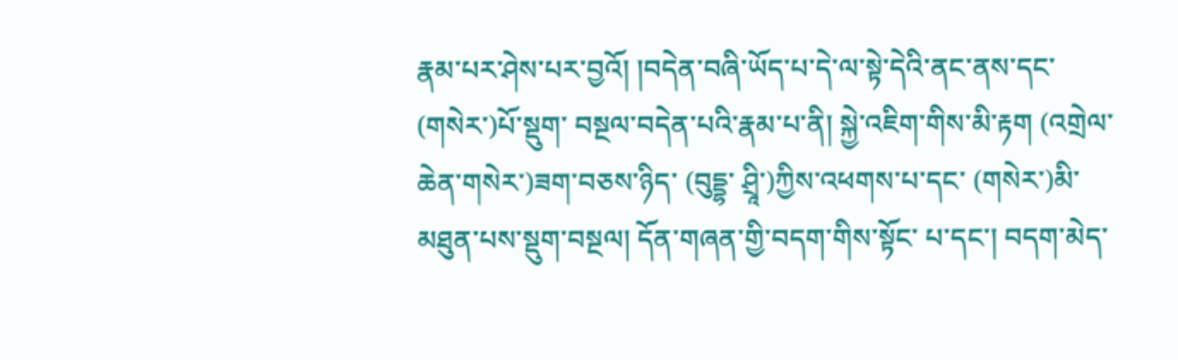རྣམ་པར་ཤེས་པར་བྱའོ། །བདེན་བཞི་ཡོད་པ་དེ་ལ་སྟེ་དེའི་ནང་ནས་དང་ (གསེར་)པོ་སྡུག་ བསྔལ་བདེན་པའི་རྣམ་པ་ནི། སྐྱེ་འཇིག་གིས་མི་རྟག (འགྲེལ་ཆེན་གསེར་)ཟག་བཅས་ཉིད་ (བུདྡྷ་ ཤྲཱི་)ཀྱིས་འཕགས་པ་དང་ (གསེར་)མི་མཐུན་པས་སྡུག་བསྔལ། དོན་གཞན་གྱི་བདག་གིས་སྟོང་ པ་དང་། བདག་མེད་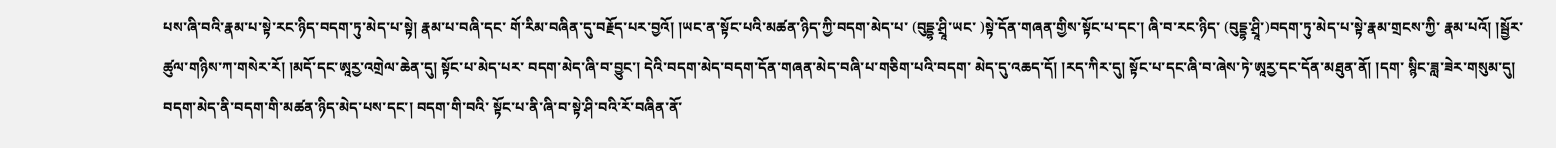པས་ཞི་བའི་རྣམ་པ་སྟེ་རང་ཉིད་བདག་ཏུ་མེད་པ་སྟེ། རྣམ་པ་བཞི་དང་ གོ་རིམ་བཞིན་དུ་བརྗོད་པར་བྱའོ། །ཡང་ན་སྟོང་པའི་མཚན་ཉིད་ཀྱི་བདག་མེད་པ་ (བུདྡྷ་ཤྲཱི་ཡང་ )སྟེ་དོན་གཞན་གྱིས་སྟོང་པ་དང་། ཞི་བ་རང་ཉིད་ (བུདྡྷ་ཤྲཱི་)བདག་ཏུ་མེད་པ་སྟེ་རྣམ་གྲངས་ཀྱི་ རྣམ་པའོ། །སྦྱོར་ཚུལ་གཉིས་ཀ་གསེར་རོ། །མདོ་དང་ཨཱརྱ་འགྲེལ་ཆེན་དུ། སྟོང་པ་མེད་པར་ བདག་མེད་ཞི་བ་བྱུང་། དེའི་བདག་མེད་བདག་དོན་གཞན་མེད་བཞི་པ་གཅིག་པའི་བདག་ མེད་དུ་འཆད་དོ། །རད་ཀིར་དུ། སྟོང་པ་དང་ཞི་བ་ཞེས་ཏེ་ཨཱརྱ་དང་དོན་མཐུན་ནོ། །དག་ སྙིང་ཟླ་ཟེར་གསུམ་དུ། བདག་མེད་ནི་བདག་གི་མཚན་ཉིད་མེད་པས་དང་། བདག་གི་བའི་ སྟོང་པ་ནི་ཞི་བ་སྟེ་ཤི་བའི་རོ་བཞིན་ནོ་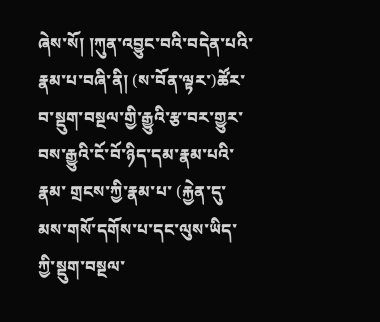ཞེས་སོ། །ཀུན་འབྱུང་བའི་བདེན་པའི་རྣམ་པ་བཞི་ནི། (ས་བོན་ལྟར་)ཚོར་བ་སྡུག་བསྔལ་གྱི་རྒྱུའི་རྩ་བར་གྱུར་བས་རྒྱུའི་ངོ་བོ་ཉིད་དམ་རྣམ་པའི་རྣམ་ གྲངས་ཀྱི་རྣམ་པ་ (རྐྱེན་དུ་མས་གསོ་དགོས་པ་དང་ལུས་ཡིད་ཀྱི་སྡུག་བསྔལ་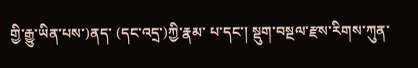གྱི་རྒྱུ་ཡིན་པས་)ནད་ (དང་འདྲ་)ཀྱི་རྣམ་ པ་དང་། སྡུག་བསྔལ་རྫས་རིགས་ཀུན་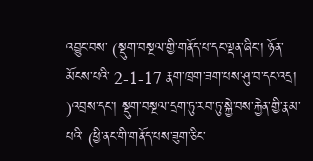འབྱུང་བས་ (སྡུག་བསྔལ་གྱི་གནོད་པ་དང་ལྡན་ཞིང་། ཉོན་མོངས་པའི་ 2-1-17 རྣག་ཁྲག་ཟག་པས་ཤུ་བ་དང་འདྲ། )འབྲས་དང་། སྡུག་བསྔལ་དྲག་ཏུ་རབ་ཏུ་སྐྱེ་བས་རྐྱེན་གྱི་རྣམ་པའི་ (ཕྱི་ནང་གི་གནོད་པས་ཟུག་ཅིང་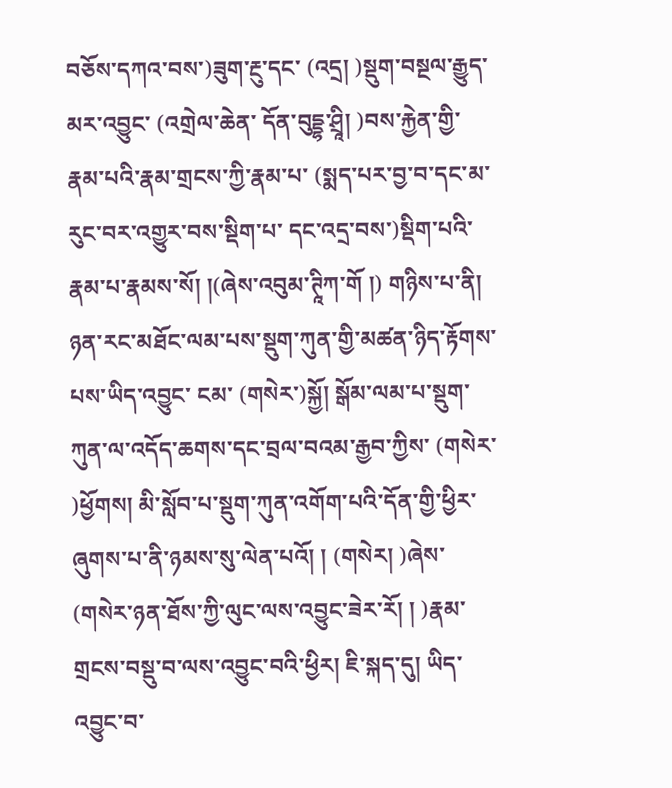བཅོས་དཀའ་བས་)ཟུག་རྔུ་དང་ (འདྲ། )སྡུག་བསྔལ་རྒྱུད་མར་འབྱུང་ (འགྲེལ་ཆེན་ དོན་བུདྡྷ་ཤྲཱི། )བས་རྐྱེན་གྱི་རྣམ་པའི་རྣམ་གྲངས་ཀྱི་རྣམ་པ་ (སྨད་པར་བྱ་བ་དང་མ་རུང་བར་འགྱུར་བས་སྡིག་པ་ དང་འདྲ་བས་)སྡིག་པའི་རྣམ་པ་རྣམས་སོ། །(ཞེས་འབུམ་ཊཱིཀ་གོ །) གཉིས་པ་ནི། ཉན་རང་མཐོང་ལམ་པས་སྡུག་ཀུན་གྱི་མཚན་ཉིད་རྟོགས་པས་ཡིད་འབྱུང་ ངམ་ (གསེར་)སྐྱོ། སྒོམ་ལམ་པ་སྡུག་ཀུན་ལ་འདོད་ཆགས་དང་བྲལ་བའམ་རྒྱབ་ཀྱིས་ (གསེར་ )ཕྱོགས། མི་སློབ་པ་སྡུག་ཀུན་འགོག་པའི་དོན་གྱི་ཕྱིར་ཞུགས་པ་ནི་ཉམས་སུ་ལེན་པའོ། ། (གསེར། )ཞེས་ (གསེར་ཉན་ཐོས་ཀྱི་ལུང་ལས་འབྱུང་ཟེར་རོ། ། )རྣམ་གྲངས་བསྡུ་བ་ལས་འབྱུང་བའི་ཕྱིར། ཇི་སྐད་དུ། ཡིད་འབྱུང་བ་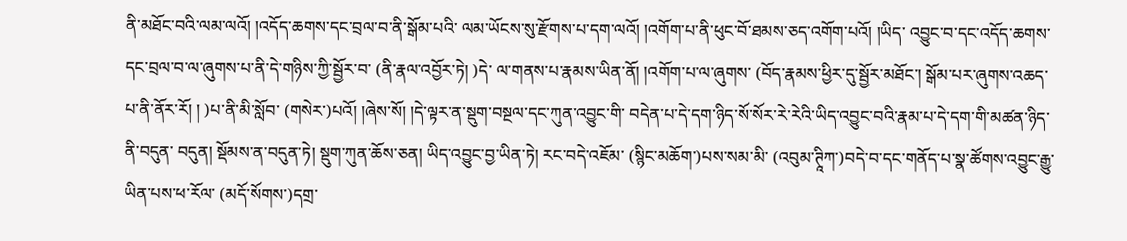ནི་མཐོང་བའི་ལམ་ལའོ། །འདོད་ཆགས་དང་བྲལ་བ་ནི་སྒོམ་པའི་ ལམ་ཡོངས་སུ་རྫོགས་པ་དག་ལའོ། །འགོག་པ་ནི་ཕུང་བོ་ཐམས་ཅད་འགོག་པའོ། །ཡིད་ འབྱུང་བ་དང་འདོད་ཆགས་དང་བྲལ་བ་ལ་ཞུགས་པ་ནི་དེ་གཉིས་ཀྱི་སྦྱོར་བ་ (ནི་རྣལ་འབྱོར་ཏེ། )དེ་ ལ་གནས་པ་རྣམས་ཡིན་ནོ། །འགོག་པ་ལ་ཞུགས་ (བོད་རྣམས་ཕྱིར་དུ་སྦྱོར་མཐོང་། སྒོམ་པར་ཞུགས་འཆད་ པ་ནི་ནོར་རོ། ། )པ་ནི་མི་སློབ་ (གསེར་)པའོ། །ཞེས་སོ། །དེ་ལྟར་ན་སྡུག་བསྔལ་དང་ཀུན་འབྱུང་གི་ བདེན་པ་དེ་དག་ཉིད་སོ་སོར་རེ་རེའི་ཡིད་འབྱུང་བའི་རྣམ་པ་དེ་དག་གི་མཚན་ཉིད་ནི་བདུན་ བདུན། སྡོམས་ན་བདུན་ཏེ། སྡུག་ཀུན་ཆོས་ཅན། ཡིད་འབྱུང་བྱ་ཡིན་ཏེ། རང་བདེ་འཇོམ་ (སྙིང་མཆོག་)པས་སམ་མི་ (འབུམ་ཊཱིཀ་)བདེ་བ་དང་གནོད་པ་སྣ་ཚོགས་འབྱུང་རྒྱུ་ཡིན་པས་ཕ་རོལ་ (མདོ་སོགས་)དགྲ་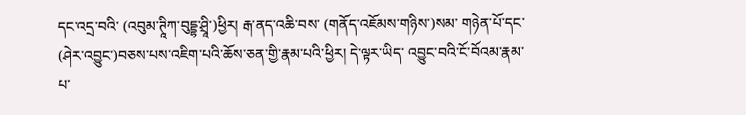དང་འདྲ་བའི་ (འབུམ་ཊཱིཀ་བུདྡྷ་ཤྲཱི་)ཕྱིར། རྒ་ནད་འཆི་བས་ (གནོད་འཇོམས་གཉིས་)སམ་ གཉེན་པོ་དང་ (ཤེར་འབྱུང་)བཅས་པས་འཇིག་པའི་ཆོས་ཅན་གྱི་རྣམ་པའི་ཕྱིར། དེ་ལྟར་ཡིད་ འབྱུང་བའི་ངོ་བོའམ་རྣམ་པ་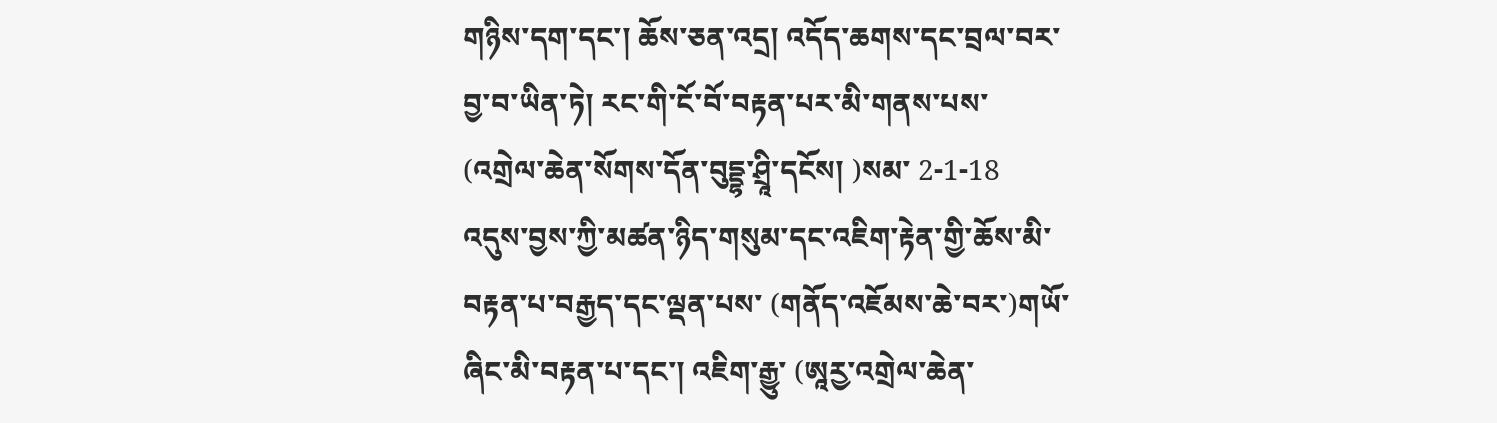གཉིས་དག་དང་། ཆོས་ཅན་འདྲ། འདོད་ཆགས་དང་བྲལ་བར་ བྱ་བ་ཡིན་ཏེ། རང་གི་ངོ་བོ་བརྟན་པར་མི་གནས་པས་ (འགྲེལ་ཆེན་སོགས་དོན་བུདྡྷ་ཤྲཱི་དངོས། )སམ་ 2-1-18 འདུས་བྱས་ཀྱི་མཚན་ཉིད་གསུམ་དང་འཇིག་རྟེན་གྱི་ཆོས་མི་བརྟན་པ་བརྒྱད་དང་ལྡན་པས་ (གནོད་འཇོམས་ཆེ་བར་)གཡོ་ཞིང་མི་བརྟན་པ་དང་། འཇིག་རྒྱུ་ (ཨཱརྱ་འགྲེལ་ཆེན་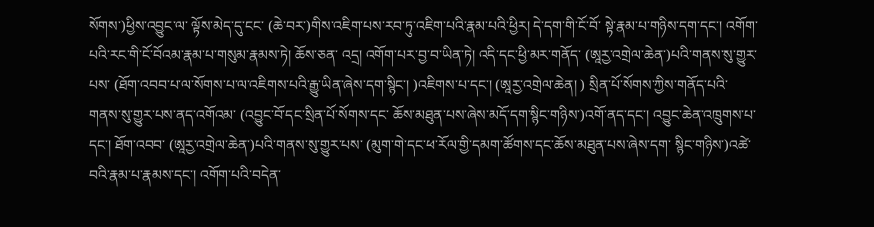སོགས་)ཕྱིས་འབྱུང་ལ་ ལྟོས་མེད་དུ་ངང་ (ཆེ་བར་)གིས་འཇིག་པས་རབ་ཏུ་འཇིག་པའི་རྣམ་པའི་ཕྱིར། དེ་དག་གི་ངོ་བོ་ སྟེ་རྣམ་པ་གཉིས་དག་དང་། འགོག་པའི་རང་གི་ངོ་བོའམ་རྣམ་པ་གསུམ་རྣམས་ཏེ། ཆོས་ཅན་ འདྲ། འགོག་པར་བྱ་བ་ཡིན་ཏེ། འདི་དང་ཕྱི་མར་གནོད་ (ཨཱརྱ་འགྲེལ་ཆེན་)པའི་གནས་སུ་གྱུར་ པས་ (ཐོག་འབབ་པ་ལ་སོགས་པ་ལ་འཇིགས་པའི་རྒྱུ་ཡིན་ཞེས་དག་སྙིང་། )འཇིགས་པ་དང་། (ཨཱརྱ་འགྲེལ་ཆེན། ) སྲིན་པོ་སོགས་ཀྱིས་གནོད་པའི་གནས་སུ་གྱུར་པས་ནད་འགོའམ་ (འབྱུང་བོ་དང་སྲིན་པོ་སོགས་དང་ ཆོས་མཐུན་པས་ཞེས་མདོ་དག་སྙིང་གཉིས་)འགོ་ནད་དང་། འབྱུང་ཆེན་འཁྲུགས་པ་དང་། ཐོག་འབབ་ (ཨཱརྱ་འགྲེལ་ཆེན་)པའི་གནས་སུ་གྱུར་པས་ (མུག་གེ་དང་ཕ་རོལ་གྱི་དམག་ཚོགས་དང་ཆོས་མཐུན་པས་ཞེས་དག་ སྙིང་གཉིས་)འཚེ་བའི་རྣམ་པ་རྣམས་དང་། འགོག་པའི་བདེན་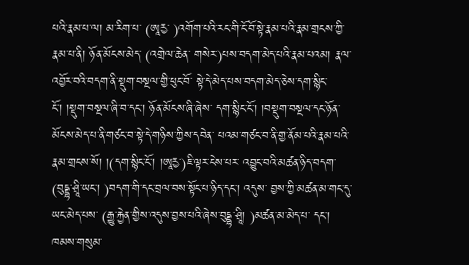པའི་རྣམ་པ་ལ། མ་རིག་པ་ (ཨཱརྱ་ )འགོག་པའི་རང་གི་ངོ་བོ་སྟེ་རྣམ་པའི་རྣམ་གྲངས་ཀྱི་རྣམ་པ་ནི། ཉོན་མོངས་མེད་ (འགྲེལ་ཆེན་ གསེར་)པས་བདག་མེད་པའི་རྣམ་པའམ། རྣལ་འབྱོར་བའི་བདག་ནི་སྡུག་བསྔལ་གྱི་ཕུང་བོ་ སྟེ་དེ་མེད་པས་བདག་མེད་ཅེས་དག་སྙིང་ངོ་། །སྡུག་བསྔལ་ཞི་བ་དང་། ཉོན་མོངས་ཞི་ཞེས་ དག་སྙིང་ངོ་། །བསྡུག་བསྔལ་དང་ཉོན་མོངས་མེད་པ་ནི་གཙང་བ་སྟེ་དེ་གཉིས་ཀྱིས་དབེན་ པའམ་གཙང་བ་ནི་གྱ་ནོམ་པའི་རྣམ་པའི་རྣམ་གྲངས་སོ། །(དག་སྙིང་ངོ་། །ཨཱརྱ་)ཇི་ལྟར་ངེས་པར་ འབྱུང་བའི་མཚན་ཉིད་བདག་ (བུདྡྷ་ཤྲཱི་ཡང་། )བདག་གི་དང་བྲལ་བས་སྟོང་པ་ཉིད་དང་། འདུས་ བྱས་ཀྱི་མཚན་མ་གང་དུ་ཡང་མེད་པས་ (རྒྱུ་རྐྱེན་གྱིས་འདུས་བྱས་པའི་ཞེས་བུདྡྷ་ཤྲཱི། )མཚན་མ་མེད་པ་ དང་། ཁམས་གསུམ་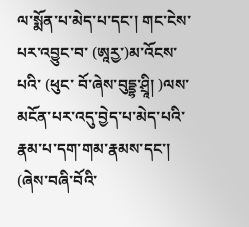ལ་སྨོན་པ་མེད་པ་དང་། གང་ངེས་པར་འབྱུང་བ་ (ཨཱརྱ་)མ་འོངས་པའི་ (ཕུང་ བོ་ཞེས་བུདྡྷ་ཤྲཱི། )ལས་མངོན་པར་འདུ་བྱེད་པ་མེད་པའི་རྣམ་པ་དག་གམ་རྣམས་དང་། (ཞེས་བཞི་བོའི་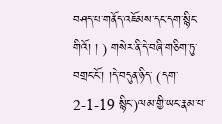བཤད་པ་གནོད་འཇོམས་དང་དག་སྙིང་གིའོ། ། ) གསེར་ནི་དེ་བཞི་གཅིག་ཏུ་བགྲང་ངོ་། །དེ་བདུན་ཉིད་ (དག་ 2-1-19 སྙིང་)ལམ་གྱི་ཡང་རྣམ་པ་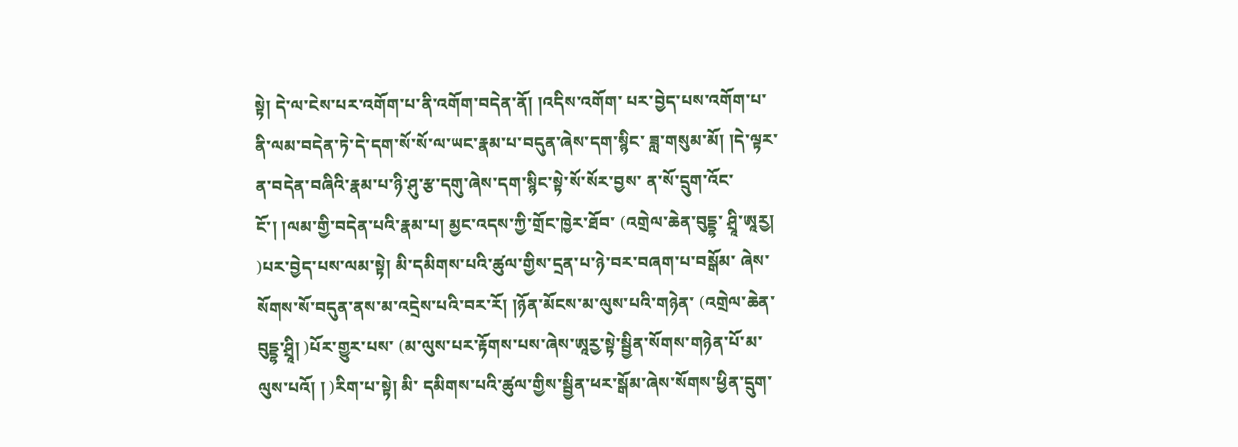སྟེ། དེ་ལ་ངེས་པར་འགོག་པ་ནི་འགོག་བདེན་ནོ། །འདིས་འགོག་ པར་བྱེད་པས་འགོག་པ་ནི་ལམ་བདེན་ཏེ་དེ་དག་སོ་སོ་ལ་ཡང་རྣམ་པ་བདུན་ཞེས་དག་སྙིང་ ཟླ་གསུམ་མོ། །དེ་ལྟར་ན་བདེན་བཞིའི་རྣམ་པ་ཉི་ཤུ་རྩ་དགུ་ཞེས་དག་སྙིང་སྟེ་སོ་སོར་བྱས་ ན་སོ་དྲུག་འོང་ངོ་། །ལམ་གྱི་བདེན་པའི་རྣམ་པ། མྱང་འདས་ཀྱི་གྲོང་ཁྱེར་ཐོབ་ (འགྲེལ་ཆེན་བུདྡྷ་ ཤྲཱི་ཨཱརྱ། )པར་བྱེད་པས་ལམ་སྟེ། མི་དམིགས་པའི་ཚུལ་གྱིས་དྲན་པ་ཉེ་བར་བཞག་པ་བསྒོམ་ ཞེས་སོགས་སོ་བདུན་ནས་མ་འདྲེས་པའི་བར་རོ། །ཉོན་མོངས་མ་ལུས་པའི་གཉེན་ (འགྲེལ་ཆེན་ བུདྡྷ་ཤྲཱི། )པོར་གྱུར་པས་ (མ་ལུས་པར་རྟོགས་པས་ཞེས་ཨཱརྱ་སྟེ་སྦྱིན་སོགས་གཉེན་པོ་མ་ལུས་པའོ། ། )རིག་པ་སྟེ། མི་ དམིགས་པའི་ཚུལ་གྱིས་སྦྱིན་ཕར་སྒོམ་ཞེས་སོགས་ཕྱིན་དྲུག་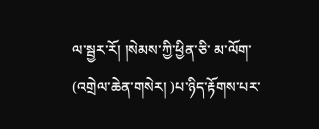ལ་སྦྱར་རོ། །སེམས་ཀྱི་ཕྱིན་ཅི་ མ་ལོག་ (འགྲེལ་ཆེན་གསེར། )པ་ཉིད་རྟོགས་པར་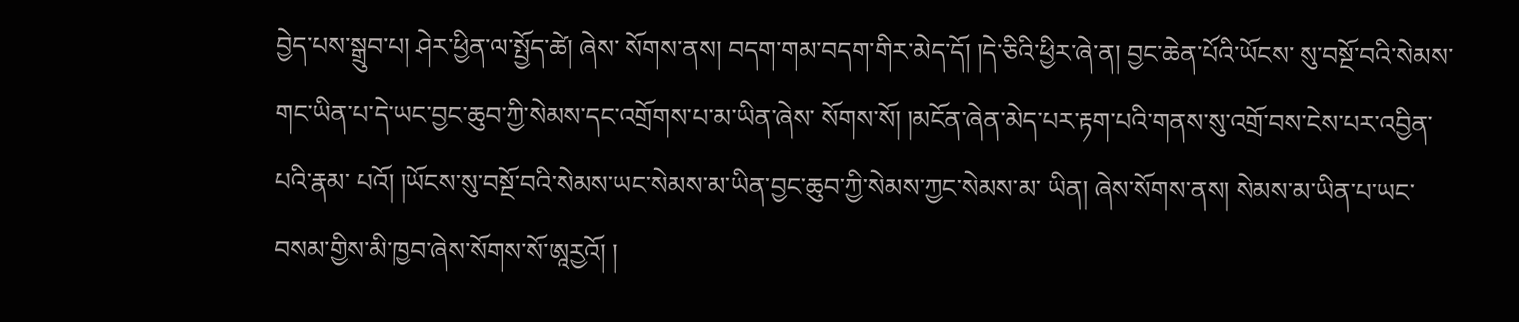བྱེད་པས་སྒྲུབ་པ། ཤེར་ཕྱིན་ལ་སྤྱོད་ཚེ། ཞེས་ སོགས་ནས། བདག་གམ་བདག་གིར་མེད་དོ། །དེ་ཅིའི་ཕྱིར་ཞེ་ན། བྱང་ཆེན་པོའི་ཡོངས་ སུ་བསྔོ་བའི་སེམས་གང་ཡིན་པ་དེ་ཡང་བྱང་ཆུབ་ཀྱི་སེམས་དང་འགྲོགས་པ་མ་ཡིན་ཞེས་ སོགས་སོ། །མངོན་ཞེན་མེད་པར་རྟག་པའི་གནས་སུ་འགྲོ་བས་ངེས་པར་འབྱིན་པའི་རྣམ་ པའོ། །ཡོངས་སུ་བསྔོ་བའི་སེམས་ཡང་སེམས་མ་ཡིན་བྱང་ཆུབ་ཀྱི་སེམས་ཀྱང་སེམས་མ་ ཡིན། ཞེས་སོགས་ནས། སེམས་མ་ཡིན་པ་ཡང་བསམ་གྱིས་མི་ཁྱབ་ཞེས་སོགས་སོ་ཨཱརྱའོ། །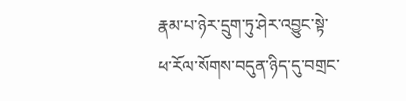རྣམ་པ་ཉེར་དྲུག་ཏུ་ཤེར་འབྱུང་སྟེ་ཕ་རོལ་སོགས་བདུན་ཉིད་དུ་བགྲང་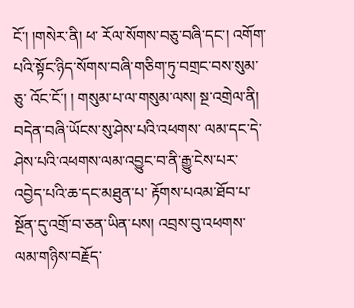ངོ་། །གསེར་ནི། ཕ་ རོལ་སོགས་བཅུ་བཞི་དང་། འགོག་པའི་སྟོང་ཉིད་སོགས་བཞི་གཅིག་ཏུ་བགྲང་བས་སུམ་ཅུ་ འོང་ངོ་། ། གསུམ་པ་ལ་གསུམ་ལས། སྔ་འགྲེལ་ནི། བདེན་བཞི་ཡོངས་སུ་ཤེས་པའི་འཕགས་ ལམ་དང་དེ་ཤེས་པའི་འཕགས་ལམ་འབྱུང་བ་ནི་རྒྱུ་ངེས་པར་འབྱེད་པའི་ཆ་དང་མཐུན་པ་ རྟོགས་པའམ་ཐོབ་པ་སྔོན་དུ་འགྲོ་བ་ཅན་ཡིན་པས། འབྲས་བུ་འཕགས་ལམ་གཉིས་བརྗོད་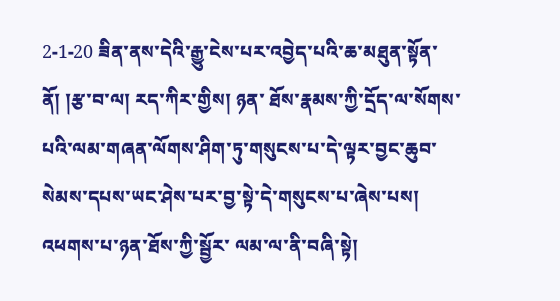2-1-20 ཟིན་ནས་དེའི་རྒྱུ་ངེས་པར་འབྱེད་པའི་ཆ་མཐུན་སྟོན་ནོ། །རྩ་བ་ལ། རད་ཀིར་གྱིས། ཉན་ ཐོས་རྣམས་ཀྱི་དྲོད་ལ་སོགས་པའི་ལམ་གཞན་ལོགས་ཤིག་ཏུ་གསུངས་པ་དེ་ལྟར་བྱང་ཆུབ་ སེམས་དཔས་ཡང་ཤེས་པར་བྱ་སྟེ་དེ་གསུངས་པ་ཞེས་པས། འཕགས་པ་ཉན་ཐོས་ཀྱི་སྦྱོར་ ལམ་ལ་ནི་བཞི་སྟེ།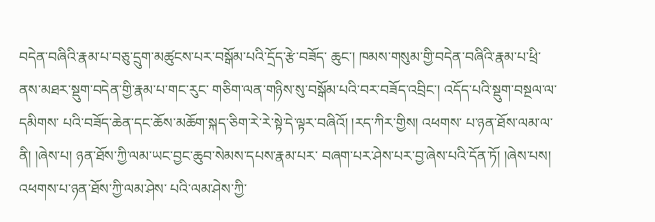བདེན་བཞིའི་རྣམ་པ་བཅུ་དྲུག་མཚུངས་པར་བསྒོམ་པའི་དྲོད་རྩེ་བཟོད་ ཆུང་། ཁམས་གསུམ་གྱི་བདེན་བཞིའི་རྣམ་པ་ཕྲི་ནས་མཐར་སྡུག་བདེན་གྱི་རྣམ་པ་གང་རུང་ གཅིག་ལན་གཉིས་སུ་བསྒོམ་པའི་བར་བཟོད་འབྲིང་། འདོད་པའི་སྡུག་བསྔལ་ལ་དམིགས་ པའི་བཟོད་ཆེན་དང་ཆོས་མཆོག་སྐད་ཅིག་རེ་རེ་སྟེ་དེ་ལྟར་བཞིའོ། །རད་ཀིར་གྱིས། འཕགས་ པ་ཉན་ཐོས་ལམ་ལ་ནི། །ཞེས་པ། ཉན་ཐོས་ཀྱི་ལམ་ཡང་བྱང་ཆུབ་སེམས་དཔས་རྣམ་པར་ བཞག་པར་ཤེས་པར་བྱ་ཞེས་པའི་དོན་ཏོ། །ཞེས་པས། འཕགས་པ་ཉན་ཐོས་ཀྱི་ལམ་ཤེས་ པའི་ལམ་ཤེས་ཀྱི་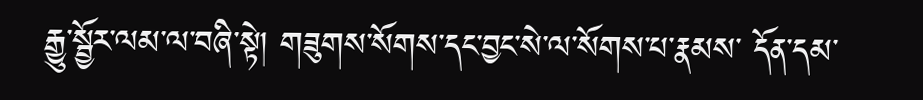རྒྱུ་སྦྱོར་ལམ་ལ་བཞི་སྟེ། གཟུགས་སོགས་དང་བྱང་སེ་ལ་སོགས་པ་རྣམས་ དོན་དམ་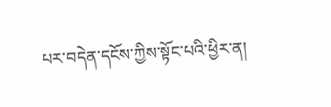པར་བདེན་དངོས་ཀྱིས་སྟོང་པའི་ཕྱིར་ན།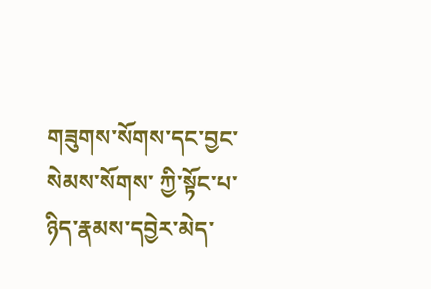གཟུགས་སོགས་དང་བྱང་སེམས་སོགས་ ཀྱི་སྟོང་པ་ཉིད་རྣམས་དབྱེར་མེད་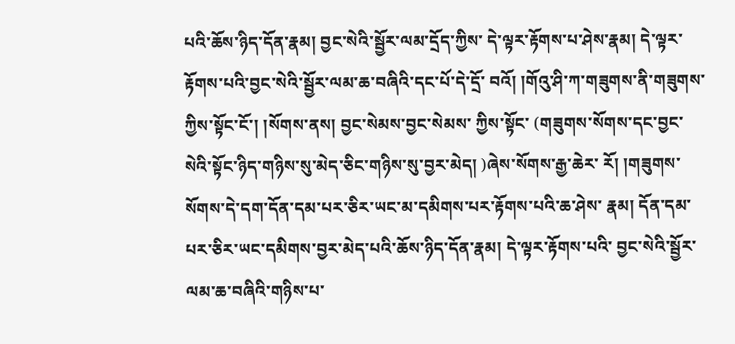པའི་ཆོས་ཉིད་དོན་རྣམ། བྱང་སེའི་སྦྱོར་ལམ་དྲོད་ཀྱིས་ དེ་ལྟར་རྟོགས་པ་ཤེས་རྣམ། དེ་ལྟར་རྟོགས་པའི་བྱང་སེའི་སྦྱོར་ལམ་ཆ་བཞིའི་དང་པོ་དེ་དྲོ་ བའོ། །གོའུ་ཤི་ཀ་གཟུགས་ནི་གཟུགས་ཀྱིས་སྟོང་ངོ་། །སོགས་ནས། བྱང་སེམས་བྱང་སེམས་ ཀྱིས་སྟོང་ (གཟུགས་སོགས་དང་བྱང་སེའི་སྟོང་ཉིད་གཉིས་སུ་མེད་ཅིང་གཉིས་སུ་བྱར་མེད། )ཞེས་སོགས་རྒྱ་ཆེར་ རོ། །གཟུགས་སོགས་དེ་དག་དོན་དམ་པར་ཅིར་ཡང་མ་དམིགས་པར་རྟོགས་པའི་ཆ་ཤེས་ རྣམ། དོན་དམ་པར་ཅིར་ཡང་དམིགས་བྱར་མེད་པའི་ཆོས་ཉིད་དོན་རྣམ། དེ་ལྟར་རྟོགས་པའི་ བྱང་སེའི་སྦྱོར་ལམ་ཆ་བཞིའི་གཉིས་པ་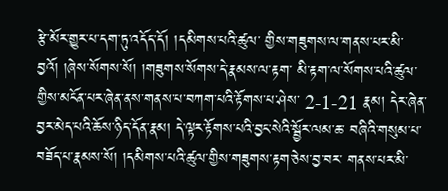རྩེ་མོར་གྱུར་པ་དག་ཏུ་འདོད་དོ། །དམིགས་པའི་ཚུལ་ གྱིས་གཟུགས་ལ་གནས་པར་མི་བྱའོ། །ཞེས་སོགས་སོ། །གཟུགས་སོགས་དེ་རྣམས་ལ་རྟག་ མི་རྟག་ལ་སོགས་པའི་ཚུལ་གྱིས་མངོན་པར་ཞེན་ནས་གནས་པ་བཀག་པའི་རྟོགས་པ་ཤེས་ 2-1-21 རྣམ། དེར་ཞེན་བྱར་མེད་པའི་ཆོས་ཉིད་དོན་རྣམ། དེ་ལྟར་རྟོགས་པའི་བྱང་སེའི་སྦྱོར་ལམ་ཆ་ བཞིའི་གསུམ་པ་བཟོད་པ་རྣམས་སོ། །དམིགས་པའི་ཚུལ་གྱིས་གཟུགས་རྟག་ཅེས་བྱ་བར་ གནས་པར་མི་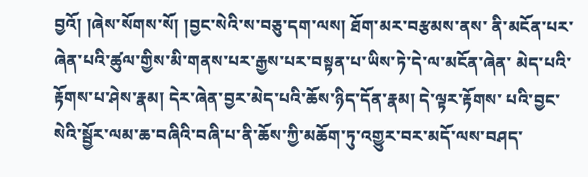བྱའོ། །ཞེས་སོགས་སོ། །བྱང་སེའི་ས་བཅུ་དག་ལས། ཐོག་མར་བརྩམས་ནས་ ནི་མངོན་པར་ཞེན་པའི་ཚུལ་གྱིས་མི་གནས་པར་རྒྱས་པར་བསྟན་པ་ཡིས་ཏེ་དེ་ལ་མངོན་ཞེན་ མེད་པའི་རྟོགས་པ་ཤེས་རྣམ། དེར་ཞེན་བྱར་མེད་པའི་ཆོས་ཉིད་དོན་རྣམ། དེ་ལྟར་རྟོགས་ པའི་བྱང་སེའི་སྦྱོར་ལམ་ཆ་བཞིའི་བཞི་པ་ནི་ཆོས་ཀྱི་མཆོག་ཏུ་འགྱུར་བར་མདོ་ལས་བཤད་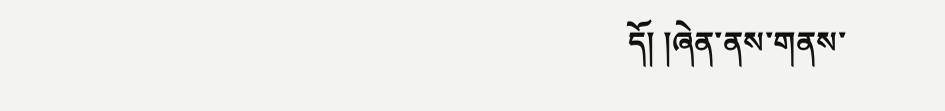དོ། །ཞེན་ནས་གནས་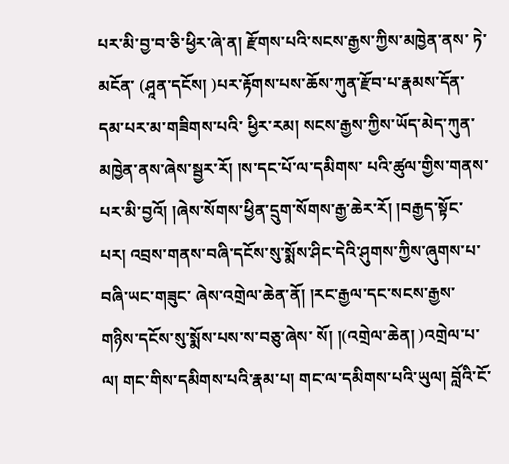པར་མི་བྱ་བ་ཅི་ཕྱིར་ཞེ་ན། རྫོགས་པའི་སངས་རྒྱས་ཀྱིས་མཁྱེན་ནས་ ཏེ་མངོན་ (ཤཱན་དངོས། )པར་རྟོགས་པས་ཆོས་ཀུན་རྫོབ་པ་རྣམས་དོན་དམ་པར་མ་གཟིགས་པའི་ ཕྱིར་རམ། སངས་རྒྱས་ཀྱིས་ཡོད་མེད་ཀུན་མཁྱེན་ནས་ཞེས་སྦྱར་རོ། །ས་དང་པོ་ལ་དམིགས་ པའི་ཚུལ་གྱིས་གནས་པར་མི་བྱའོ། །ཞེས་སོགས་ཕྱིན་དྲུག་སོགས་རྒྱ་ཆེར་རོ། །བརྒྱད་སྟོང་ པར། འབྲས་གནས་བཞི་དངོས་སུ་སྨོས་ཤིང་དེའི་ཤུགས་ཀྱིས་ཞུགས་པ་བཞི་ཡང་གཟུང་ ཞེས་འགྲེལ་ཆེན་ནོ། །རང་རྒྱལ་དང་སངས་རྒྱས་གཉིས་དངོས་སུ་སྨོས་པས་ས་བཅུ་ཞེས་ སོ། །(འགྲེལ་ཆེན། )འགྲེལ་པ་ལ། གང་གིས་དམིགས་པའི་རྣམ་པ། གང་ལ་དམིགས་པའི་ཡུལ། བློའི་ངོ་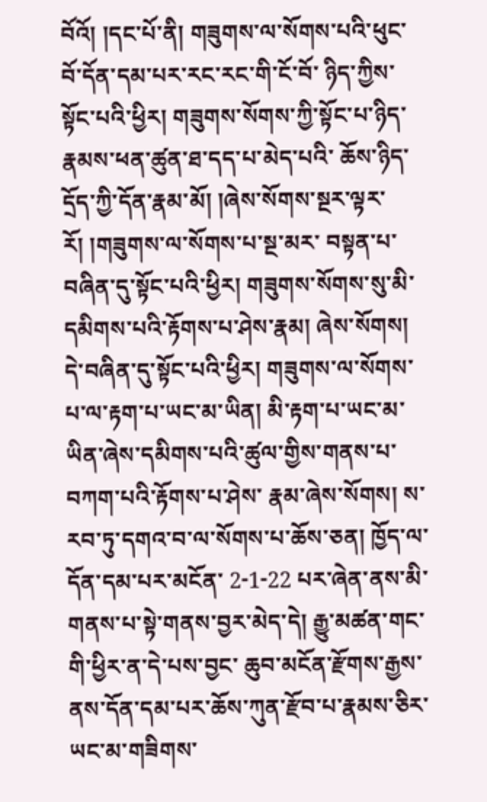བོའོ། །དང་པོ་ནི། གཟུགས་ལ་སོགས་པའི་ཕུང་བོ་དོན་དམ་པར་རང་རང་གི་ངོ་བོ་ ཉིད་ཀྱིས་སྟོང་པའི་ཕྱིར། གཟུགས་སོགས་ཀྱི་སྟོང་པ་ཉིད་རྣམས་ཕན་ཚུན་ཐ་དད་པ་མེད་པའི་ ཆོས་ཉིད་དྲོད་ཀྱི་དོན་རྣམ་མོ། །ཞེས་སོགས་སྔར་ལྟར་རོ། །གཟུགས་ལ་སོགས་པ་སྔ་མར་ བསྟན་པ་བཞིན་དུ་སྟོང་པའི་ཕྱིར། གཟུགས་སོགས་སུ་མི་དམིགས་པའི་རྟོགས་པ་ཤེས་རྣམ། ཞེས་སོགས། དེ་བཞིན་དུ་སྟོང་པའི་ཕྱིར། གཟུགས་ལ་སོགས་པ་ལ་རྟག་པ་ཡང་མ་ཡིན། མི་རྟག་པ་ཡང་མ་ཡིན་ཞེས་དམིགས་པའི་ཚུལ་གྱིས་གནས་པ་བཀག་པའི་རྟོགས་པ་ཤེས་ རྣམ་ཞེས་སོགས། ས་རབ་ཏུ་དགའ་བ་ལ་སོགས་པ་ཆོས་ཅན། ཁྱོད་ལ་དོན་དམ་པར་མངོན་ 2-1-22 པར་ཞེན་ནས་མི་གནས་པ་སྟེ་གནས་བྱར་མེད་དེ། རྒྱུ་མཚན་གང་གི་ཕྱིར་ན་དེ་པས་བྱང་ ཆུབ་མངོན་རྫོགས་རྒྱས་ནས་དོན་དམ་པར་ཆོས་ཀུན་རྫོབ་པ་རྣམས་ཅིར་ཡང་མ་གཟིགས་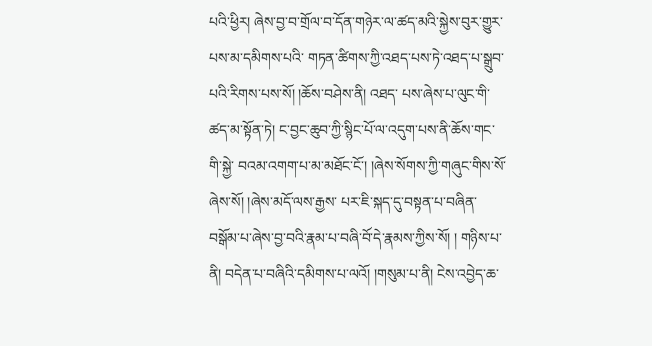པའི་ཕྱིར། ཞེས་བྱ་བ་གྲོལ་བ་དོན་གཉེར་ལ་ཚད་མའི་སྐྱེས་བུར་གྱུར་པས་མ་དམིགས་པའི་ གཏན་ཚིགས་ཀྱི་འཐད་པས་ཏེ་འཐད་པ་སྒྲུབ་པའི་རིགས་པས་སོ། །ཆོས་བཤེས་ནི། འཐད་ པས་ཞེས་པ་ལུང་གི་ཚད་མ་སྟོན་ཏེ། ང་བྱང་ཆུབ་ཀྱི་སྙིང་པོ་ལ་འདུག་པས་ནི་ཆོས་གང་གི་སྐྱེ་ བའམ་འགག་པ་མ་མཐོང་ངོ་། །ཞེས་སོགས་ཀྱི་གཞུང་གིས་སོ་ཞེས་སོ། །ཞེས་མདོ་ལས་རྒྱས་ པར་ཇི་སྐད་དུ་བསྟན་པ་བཞིན་བསྒོམ་པ་ཞེས་བྱ་བའི་རྣམ་པ་བཞི་བོ་དེ་རྣམས་ཀྱིས་སོ། ། གཉིས་པ་ནི། བདེན་པ་བཞིའི་དམིགས་པ་ལའོ། །གསུམ་པ་ནི། ངེས་འབྱེད་ཆ་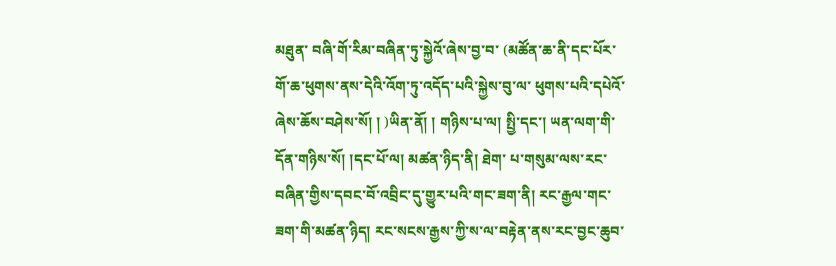མཐུན་ བཞི་གོ་རིམ་བཞིན་ཏུ་སྐྱེའོ་ཞེས་བྱ་བ་ (མཚོན་ཆ་ནི་དང་པོར་གོ་ཆ་ཕུགས་ནས་དེའི་འོག་ཏུ་འདོད་པའི་སྐྱེས་བུ་ལ་ ཕུགས་པའི་དཔེའོ་ཞེས་ཆོས་བཤེས་སོ། ། )ཡིན་ནོ། ། གཉིས་པ་ལ། སྤྱི་དང་། ཡན་ལག་གི་དོན་གཉིས་སོ། །དང་པོ་ལ། མཚན་ཉིད་ནི། ཐེག་ པ་གསུམ་ལས་རང་བཞིན་གྱིས་དབང་བོ་འབྲིང་དུ་གྱུར་པའི་གང་ཟག་ནི། རང་རྒྱལ་གང་ ཟག་གི་མཚན་ཉིད། རང་སངས་རྒྱས་ཀྱི་ས་ལ་བརྟེན་ནས་རང་བྱང་ཆུབ་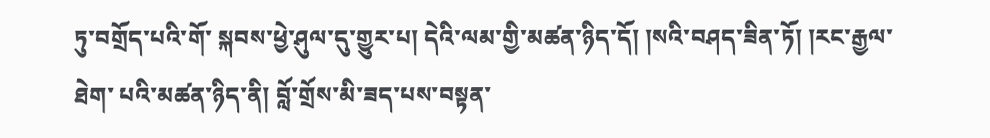ཏུ་བགྲོད་པའི་གོ་ སྐབས་ཕྱེ་ཤུལ་དུ་གྱུར་པ། དེའི་ལམ་གྱི་མཚན་ཉིད་དོ། །སའི་བཤད་ཟིན་ཏོ། །རང་རྒྱལ་ཐེག་ པའི་མཚན་ཉིད་ནི། བློ་གྲོས་མི་ཟད་པས་བསྟན་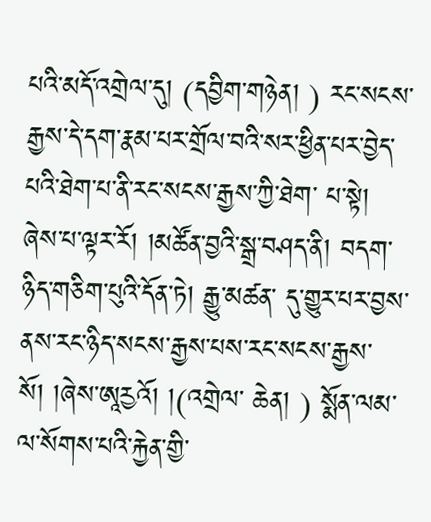པའི་མདོ་འགྲེལ་དུ། (དབྱིག་གཉེན། ) རང་སངས་ རྒྱས་དེ་དག་རྣམ་པར་གྲོལ་བའི་སར་ཕྱིན་པར་བྱེད་པའི་ཐེག་པ་ནི་རང་སངས་རྒྱས་ཀྱི་ཐེག་ པ་སྟེ། ཞེས་པ་ལྟར་རོ། །མཚོན་བྱའི་སྒྲ་བཤད་ནི། བདག་ཉིད་གཅིག་པུའི་དོན་ཏེ། རྒྱུ་མཚན་ དུ་གྱུར་པར་བྱས་ནས་རང་ཉིད་སངས་རྒྱས་པས་རང་སངས་རྒྱས་སོ། །ཞེས་ཨཱརྱའོ། །(འགྲེལ་ ཆེན། ) སྨོན་ལམ་ལ་སོགས་པའི་རྐྱེན་གྱི་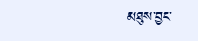མཐུས་བྱང་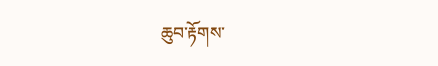ཆུབ་རྟོགས་